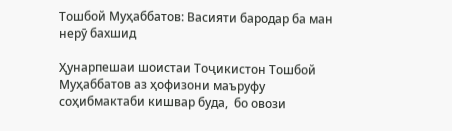Тошбой Муҳаббатов: Васияти бародар ба ман нерӯ бахшид

Ҳунарпешаи шоистаи Тоҷикистон Тошбой Муҳаббатов аз ҳофизони маъруфу соҳибмактаби кишвар буда,  бо овози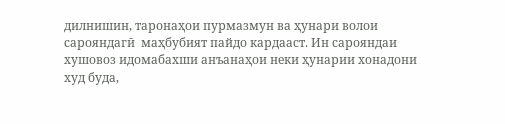дилнишин, таронаҳои пурмазмун ва ҳунари волои сарояндагӣ  маҳбубият пайдо кардааст. Ин сарояндаи хушовоз идомабахши анъанаҳои неки ҳунарии хонадони худ буда,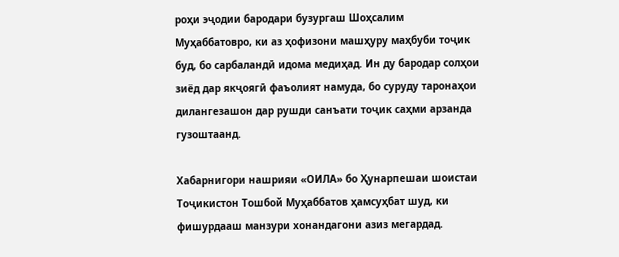роҳи эҷодии бародари бузургаш Шоҳсалим Муҳаббатовро, ки аз ҳофизони машҳуру маҳбуби тоҷик буд, бо сарбаландӣ идома медиҳад. Ин ду бародар солҳои зиёд дар якҷоягӣ фаъолият намуда, бо суруду таронаҳои дилангезашон дар рушди санъати тоҷик саҳми арзанда гузоштаанд.

Хабарнигори нашрияи «ОИЛА» бо Ҳунарпешаи шоистаи Тоҷикистон Тошбой Муҳаббатов ҳамсуҳбат шуд, ки фишурдааш манзури хонандагони азиз мегардад.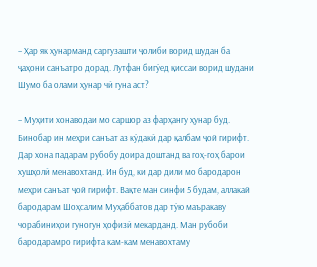– Ҳар як ҳунарманд саргузашти ҷолиби ворид шудан ба ҷаҳони санъатро дорад. Лутфан бигӯед қиссаи ворид шудани Шумо ба олами ҳунар чӣ гуна аст?

– Муҳити хонаводаи мо саршор аз фарҳангу ҳунар буд. Бинобар ин меҳри санъат аз кӯдакӣ дар қалбам ҷой гирифт. Дар хона падарам рубобу доира доштанд ва гоҳ-гоҳ барои хушҳолӣ менавохтанд. Ин буд, ки дар дили мо бародарон меҳри санъат ҷой гирифт. Вақте ман синфи 5 будам, аллакай бародарам Шоҳсалим Муҳаббатов дар тӯю маъракаву чорабиниҳои гуногун ҳофизӣ мекарданд. Ман рубоби бародарамро гирифта кам-кам менавохтаму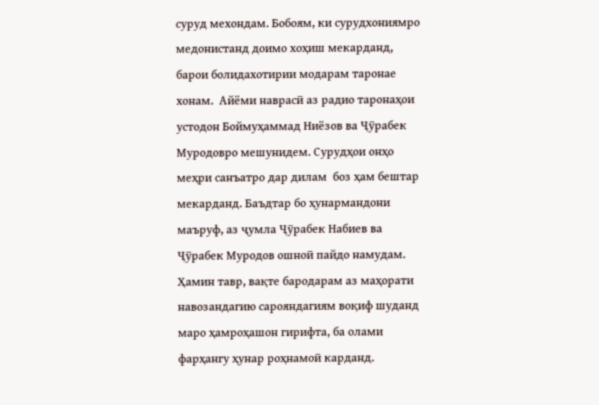суруд мехондам. Бобоям, ки сурудхониямро медонистанд доимо хоҳиш мекарданд, барои болидахотирии модарам таронае хонам.  Айёми наврасӣ аз радио таронаҳои устодон Боймуҳаммад Ниёзов ва Ҷӯрабек Муродовро мешунидем. Сурудҳои онҳо меҳри санъатро дар дилам  боз ҳам бештар мекарданд. Баъдтар бо ҳунармандони маъруф, аз ҷумла Ҷӯрабек Набиев ва Ҷӯрабек Муродов ошноӣ пайдо намудам. Ҳамин тавр, вақте бародарам аз маҳорати навозандагию сарояндагиям воқиф шуданд маро ҳамроҳашон гирифта, ба олами фарҳангу ҳунар роҳнамоӣ карданд.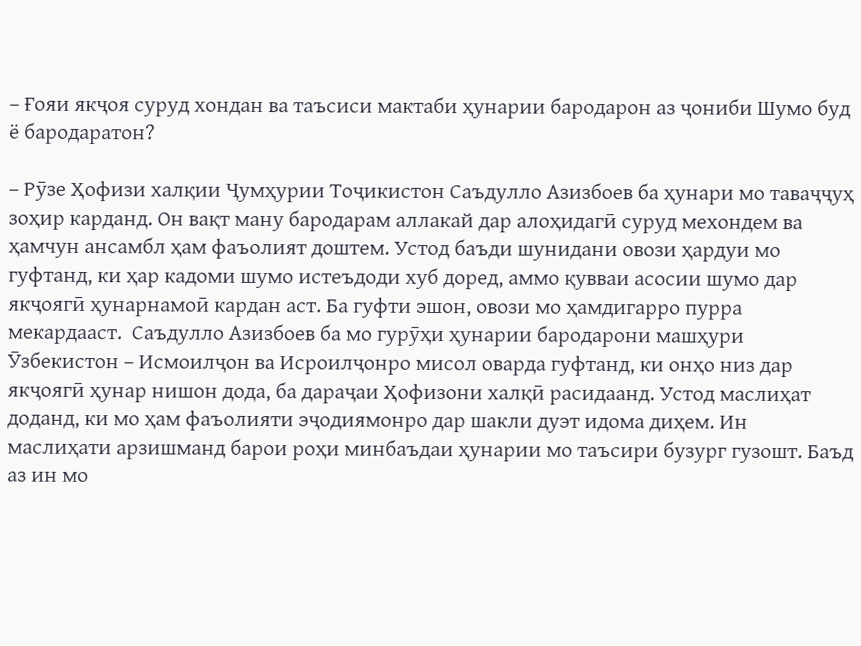– Ғояи якҷоя суруд хондан ва таъсиси мактаби ҳунарии бародарон аз ҷониби Шумо буд ё бародаратон?

– Рӯзе Ҳофизи халқии Ҷумҳурии Тоҷикистон Саъдулло Азизбоев ба ҳунари мо таваҷҷуҳ зоҳир карданд. Он вақт ману бародарам аллакай дар алоҳидагӣ суруд мехондем ва ҳамчун ансамбл ҳам фаъолият доштем. Устод баъди шунидани овози ҳардуи мо гуфтанд, ки ҳар кадоми шумо истеъдоди хуб доред, аммо қувваи асосии шумо дар якҷоягӣ ҳунарнамоӣ кардан аст. Ба гуфти эшон, овози мо ҳамдигарро пурра мекардааст.  Саъдулло Азизбоев ба мо гурӯҳи ҳунарии бародарони машҳури Ӯзбекистон – Исмоилҷон ва Исроилҷонро мисол оварда гуфтанд, ки онҳо низ дар якҷоягӣ ҳунар нишон дода, ба дараҷаи Ҳофизони халқӣ расидаанд. Устод маслиҳат доданд, ки мо ҳам фаъолияти эҷодиямонро дар шакли дуэт идома диҳем. Ин маслиҳати арзишманд барои роҳи минбаъдаи ҳунарии мо таъсири бузург гузошт. Баъд аз ин мо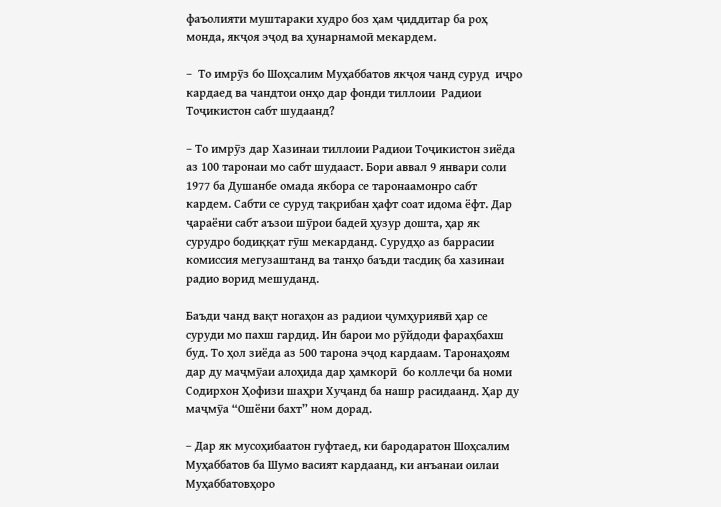фаъолияти муштараки худро боз ҳам ҷиддитар ба роҳ монда, якҷоя эҷод ва ҳунарнамоӣ мекардем.

–  То имрӯз бо Шоҳсалим Муҳаббатов якҷоя чанд суруд  иҷро кардаед ва чандтои онҳо дар фонди тиллоии  Радиои Тоҷикистон сабт шудаанд?

– То имрӯз дар Хазинаи тиллоии Радиои Тоҷикистон зиёда аз 100 таронаи мо сабт шудааст. Бори аввал 9 январи соли 1977 ба Душанбе омада якбора се таронаамонро сабт кардем. Сабти се суруд тақрибан ҳафт соат идома ёфт. Дар ҷараёни сабт аъзои шӯрои бадеӣ ҳузур дошта, ҳар як сурудро бодиққат гӯш мекарданд. Сурудҳо аз баррасии комиссия мегузаштанд ва танҳо баъди тасдиқ ба хазинаи радио ворид мешуданд.

Баъди чанд вақт ногаҳон аз радиои ҷумҳуриявӣ ҳар се суруди мо пахш гардид. Ин барои мо рӯйдоди фараҳбахш буд. То ҳол зиёда аз 500 тарона эҷод кардаам. Таронаҳоям дар ду маҷмӯаи алоҳида дар ҳамкорӣ  бо коллеҷи ба номи Содирхон Ҳофизи шаҳри Хуҷанд ба нашр расидаанд. Ҳар ду маҷмӯа “Ошёни бахт” ном дорад.

– Дар як мусоҳибаатон гуфтаед, ки бародаратон Шоҳсалим Муҳаббатов ба Шумо васият кардаанд, ки анъанаи оилаи Муҳаббатовҳоро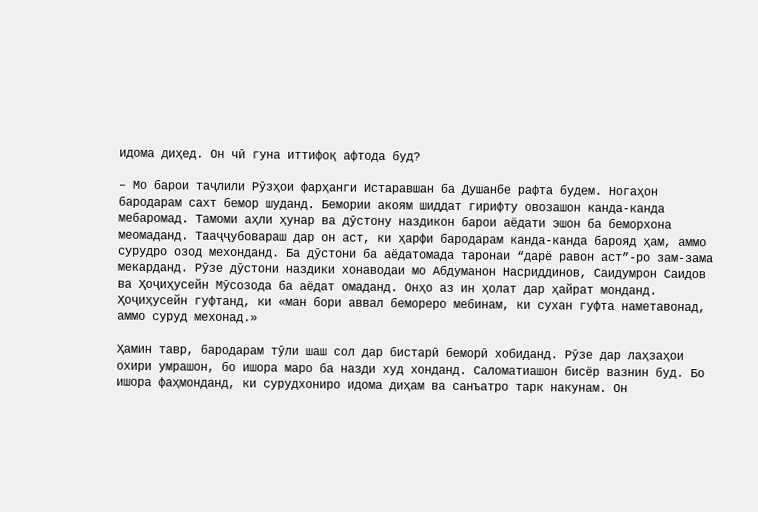идома диҳед. Он чӣ гуна иттифоқ афтода буд?

– Мо барои таҷлили Рӯзҳои фарҳанги Истаравшан ба Душанбе рафта будем. Ногаҳон бародарам сахт бемор шуданд. Бемории акоям шиддат гирифту овозашон канда-канда мебаромад. Тамоми аҳли ҳунар ва дӯстону наздикон барои аёдати эшон ба беморхона меомаданд. Тааҷҷубовараш дар он аст, ки ҳарфи бародарам канда-канда барояд ҳам, аммо сурудро озод мехонданд. Ба дӯстони ба аёдатомада таронаи “дарё равон аст”-ро зам-зама мекарданд. Рӯзе дӯстони наздики хонаводаи мо Абдуманон Насриддинов, Саидумрон Саидов ва Ҳоҷиҳусейн Мӯсозода ба аёдат омаданд. Онҳо аз ин ҳолат дар ҳайрат монданд. Ҳоҷиҳусейн гуфтанд, ки «ман бори аввал бемореро мебинам, ки сухан гуфта наметавонад, аммо суруд мехонад.»

Ҳамин тавр, бародарам тӯли шаш сол дар бистарӣ беморӣ хобиданд. Рӯзе дар лаҳзаҳои охири умрашон, бо ишора маро ба назди худ хонданд. Саломатиашон бисёр вазнин буд. Бо ишора фаҳмонданд, ки сурудхониро идома диҳам ва санъатро тарк накунам. Он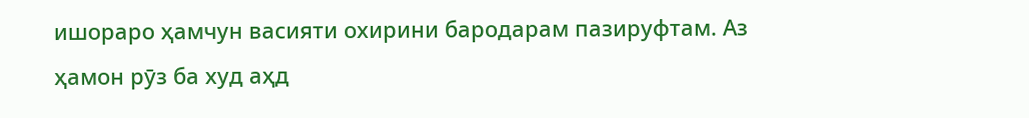ишораро ҳамчун васияти охирини бародарам пазируфтам. Аз ҳамон рӯз ба худ аҳд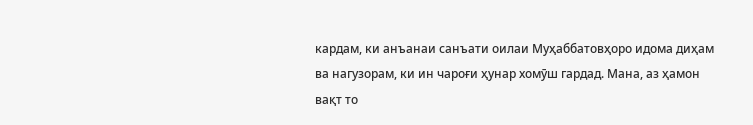кардам, ки анъанаи санъати оилаи Муҳаббатовҳоро идома диҳам ва нагузорам, ки ин чароғи ҳунар хомӯш гардад. Мана, аз ҳамон вақт то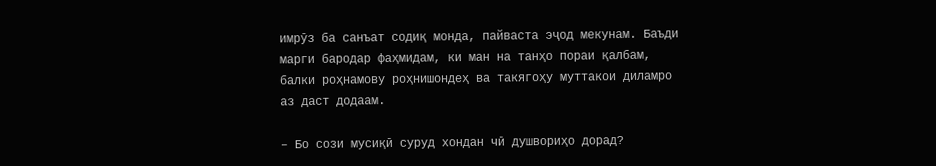имрӯз ба санъат содиқ монда, пайваста эҷод мекунам. Баъди марги бародар фаҳмидам, ки ман на танҳо пораи қалбам, балки роҳнамову роҳнишондеҳ ва такягоҳу муттакои диламро аз даст додаам.

– Бо сози мусиқӣ суруд хондан чӣ душвориҳо дорад?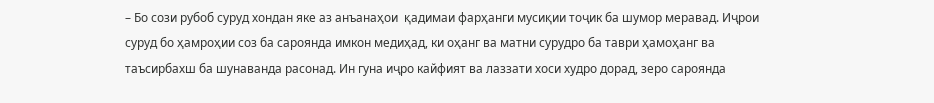– Бо сози рубоб суруд хондан яке аз анъанаҳои  қадимаи фарҳанги мусиқии тоҷик ба шумор меравад. Иҷрои суруд бо ҳамроҳии соз ба сароянда имкон медиҳад, ки оҳанг ва матни сурудро ба таври ҳамоҳанг ва таъсирбахш ба шунаванда расонад. Ин гуна иҷро кайфият ва лаззати хоси худро дорад, зеро сароянда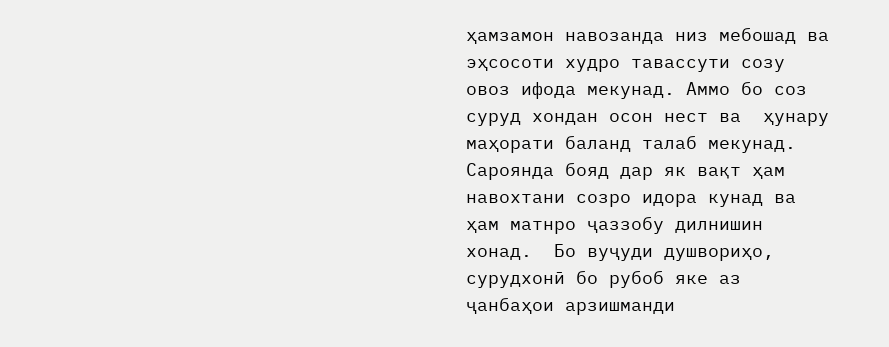ҳамзамон навозанда низ мебошад ва эҳсосоти худро тавассути созу  овоз ифода мекунад. Аммо бо соз суруд хондан осон нест ва  ҳунару маҳорати баланд талаб мекунад. Сароянда бояд дар як вақт ҳам навохтани созро идора кунад ва ҳам матнро ҷаззобу дилнишин  хонад.  Бо вуҷуди душвориҳо, сурудхонӣ бо рубоб яке аз ҷанбаҳои арзишманди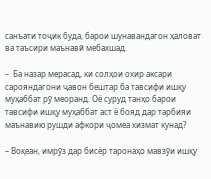санъати тоҷик буда, барои шунавандагон ҳаловат ва таъсири маънавӣ мебахшад.

–  Ба назар мерасад, ки солҳои охир аксари сарояндагони ҷавон бештар ба тавсифи ишқу муҳаббат рӯ меоранд. Оё суруд танҳо барои тавсифи ишқу муҳаббат аст ё бояд дар тарбияи маънавию рушди афкори ҷомеа хизмат кунад?

– Воқеан, имрӯз дар бисёр таронаҳо мавзӯи ишқу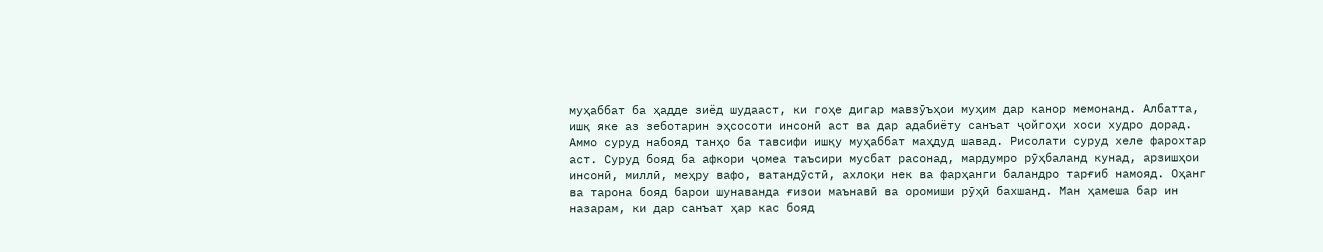муҳаббат ба ҳадде зиёд шудааст, ки гоҳе дигар мавзӯъҳои муҳим дар канор мемонанд. Албатта, ишқ яке аз зеботарин эҳсосоти инсонӣ аст ва дар адабиёту санъат ҷойгоҳи хоси худро дорад. Аммо суруд набояд танҳо ба тавсифи ишқу муҳаббат маҳдуд шавад. Рисолати суруд хеле фарохтар аст. Суруд бояд ба афкори ҷомеа таъсири мусбат расонад, мардумро рӯҳбаланд кунад, арзишҳои инсонӣ, миллӣ, меҳру вафо, ватандӯстӣ, ахлоқи нек ва фарҳанги баландро тарғиб намояд. Оҳанг ва тарона бояд барои шунаванда ғизои маънавӣ ва оромиши рӯҳӣ бахшанд. Ман ҳамеша бар ин назарам, ки дар санъат ҳар кас бояд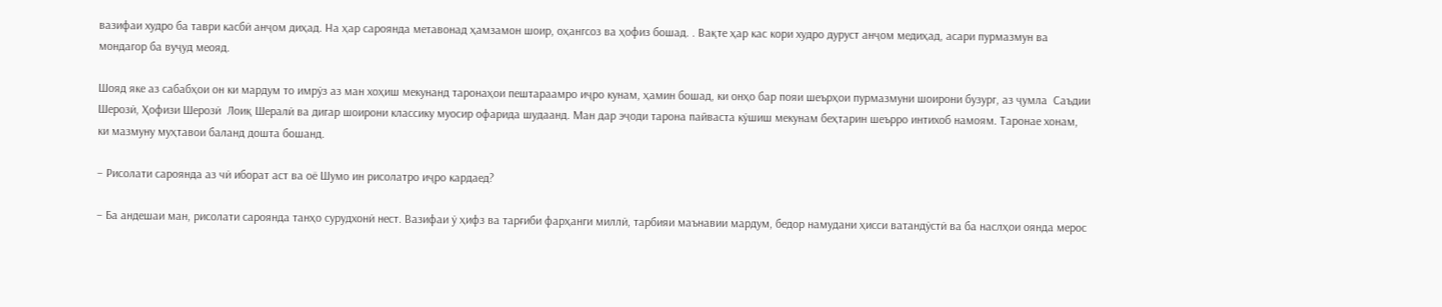вазифаи худро ба таври касбӣ анҷом диҳад. На ҳар сароянда метавонад ҳамзамон шоир, оҳангсоз ва ҳофиз бошад. . Вақте ҳар кас кори худро дуруст анҷом медиҳад, асари пурмазмун ва мондагор ба вуҷуд меояд.

Шояд яке аз сабабҳои он ки мардум то имрӯз аз ман хоҳиш мекунанд таронаҳои пештараамро иҷро кунам, ҳамин бошад, ки онҳо бар пояи шеърҳои пурмазмуни шоирони бузург, аз ҷумла  Саъдии Шерозӣ, Ҳофизи Шерозӣ  Лоиқ Шералӣ ва дигар шоирони классику муосир офарида шудаанд. Ман дар эҷоди тарона пайваста кӯшиш мекунам беҳтарин шеърро интихоб намоям. Таронае хонам, ки мазмуну муҳтавои баланд дошта бошанд.

– Рисолати сароянда аз чӣ иборат аст ва оё Шумо ин рисолатро иҷро кардаед?

– Ба андешаи ман, рисолати сароянда танҳо сурудхонӣ нест. Вазифаи ӯ ҳифз ва тарғиби фарҳанги миллӣ, тарбияи маънавии мардум, бедор намудани ҳисси ватандӯстӣ ва ба наслҳои оянда мерос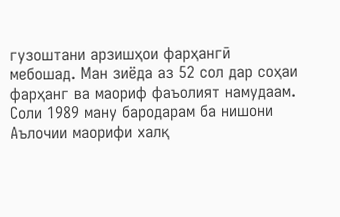гузоштани арзишҳои фарҳангӣ мебошад. Ман зиёда аз 52 сол дар соҳаи фарҳанг ва маориф фаъолият намудаам. Соли 1989 ману бародарам ба нишони Аълочии маорифи халқ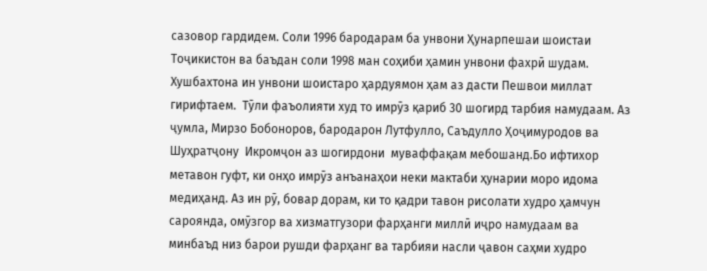сазовор гардидем. Соли 1996 бародарам ба унвони Ҳунарпешаи шоистаи Тоҷикистон ва баъдан соли 1998 ман соҳиби ҳамин унвони фахрӣ шудам. Хушбахтона ин унвони шоистаро ҳардуямон ҳам аз дасти Пешвои миллат гирифтаем.  Тӯли фаъолияти худ то имрӯз қариб 30 шогирд тарбия намудаам. Аз ҷумла, Мирзо Бобоноров, бародарон Лутфулло, Саъдулло Ҳоҷимуродов ва Шуҳратҷону  Икромҷон аз шогирдони  муваффақам мебошанд.Бо ифтихор метавон гуфт, ки онҳо имрӯз анъанаҳои неки мактаби ҳунарии моро идома медиҳанд. Аз ин рӯ, бовар дорам, ки то қадри тавон рисолати худро ҳамчун сароянда, омӯзгор ва хизматгузори фарҳанги миллӣ иҷро намудаам ва минбаъд низ барои рушди фарҳанг ва тарбияи насли ҷавон саҳми худро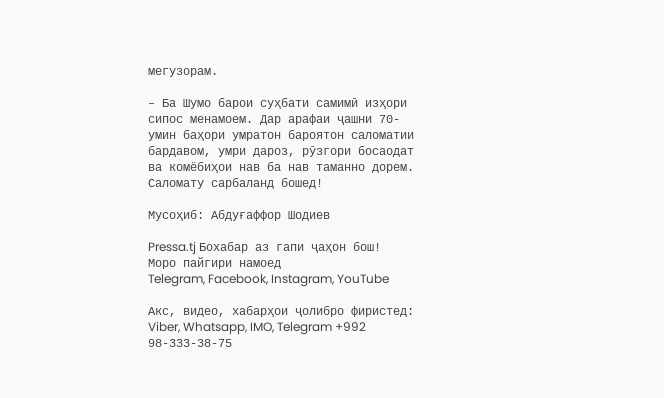мегузорам.

– Ба Шумо барои суҳбати самимӣ изҳори сипос менамоем. Дар арафаи ҷашни 70-умин баҳори умратон бароятон саломатии бардавом, умри дароз, рӯзгори босаодат ва комёбиҳои нав ба нав таманно дорем. Саломату сарбаланд бошед!

Мусоҳиб: Абдуғаффор Шодиев

Pressa.tj Бохабар аз гапи ҷаҳон бош!
Моро пайгири намоед
Telegram, Facebook, Instagram, YouTube

Акс, видео, хабарҳои ҷолибро фиристед: Viber, Whatsapp, IMO, Telegram +992 98-333-38-75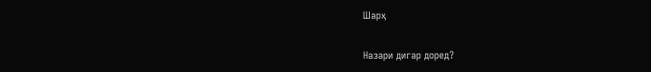Шарҳ

Назари дигар доред?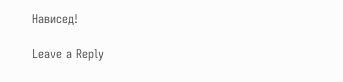Нависед!

Leave a Reply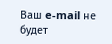Ваш e-mail не будет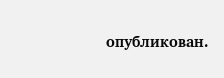опубликован.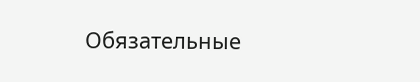Обязательные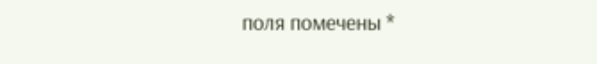поля помечены *